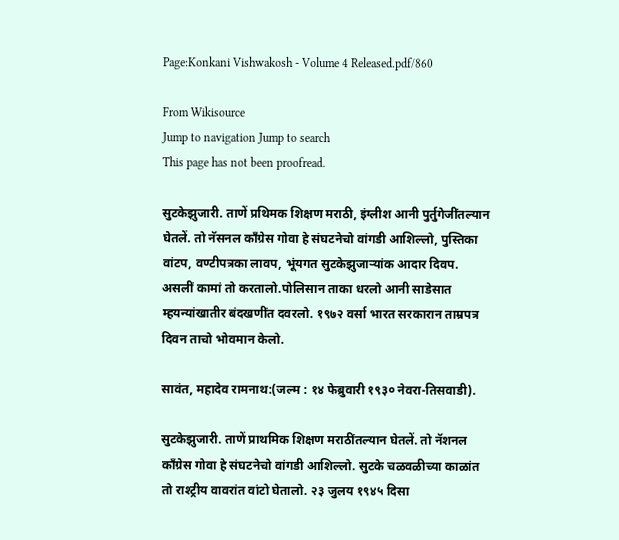Page:Konkani Vishwakosh - Volume 4 Released.pdf/860

From Wikisource
Jump to navigation Jump to search
This page has not been proofread.

सुटकेझुजारी. ताणें प्रथिमक शिक्षण मराठी, इंग्लीश आनी पुर्तुगेजींतल्यान घेतलें. तो नॅसनल काँग्रेस गोवा हे संघटनेचो वांगडी आशिल्लो, पुस्तिका वांटप, वण्टीपत्रका लावप, भूंयगत सुटकेझुजाऱ्यांक आदार दिवप. असलीं कामां तो करतालो.पोलिसान ताका धरलो आनी साडेसात म्हयन्यांखातीर बंदखणींत दवरलो. १९७२ वर्सा भारत सरकारान ताम्रपत्र दिवन ताचो भोवमान केलो.

सावंत, महादेव रामनाथ:(जल्म : १४ फेब्रुवारी १९३० नेवरा-तिसवाडी).

सुटकेझुजारी. ताणें प्राथमिक शिक्षण मराठींतल्यान घेतलें. तो नॅशनल काँग्रेस गोवा हे संघटनेचो वांगडी आशिल्लो. सुटके चळवळीच्या काळांत तो राश्ट्रीय वावरांत वांटो घेतालो. २३ जुलय १९४५ दिसा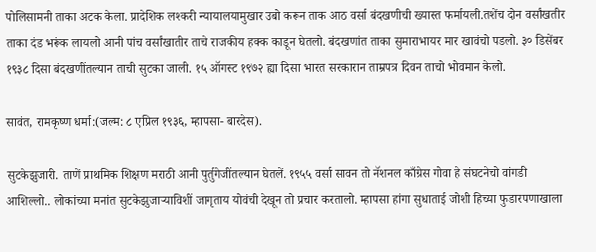पोलिसामनी ताका अटक केला. प्रादेशिक लश्करी न्यायालयामुखार उबो करून ताक आठ वर्सा बंदखणीची ख्यास्त फर्मायली.तशेंच दोन वर्सांखतीर ताका दंड भरूंक लायलो आनी पांच वर्सांखातीर ताचे राजकीय हक्क काडून घेतलो. बंदखणांत ताका सुमाराभायर मार खावंचो पडलो. ३० डिसेंबर १९३८ दिसा बंदखणींतल्यान ताची सुटका जाली. १५ ऑगस्ट १९७२ ह्या दिसा भारत सरकारान ताम्रपत्र दिवन ताचो भोवमान केलो.

सावंत, रामकृष्ण धर्मा:(जल्म: ८ एप्रिल १९३६, म्हापसा- बारदेस).

सुटकेझुजारी. ताणें प्राथमिक शिक्षण मराठी आनी पुर्तुगेजींतल्यान घेतलें. १९५५ वर्सा सावन तो नॅशनल काँग्रेस गोवा हे संघटनेचो वांगडी आशिल्लो.. लोकांच्या मनांत सुटकेझुजाऱ्याविशीं जागृताय योवंची देखून तो प्रचार करतालो. म्हापसा हांगा सुधाताई जोशी हिच्या फुडारपणाखाला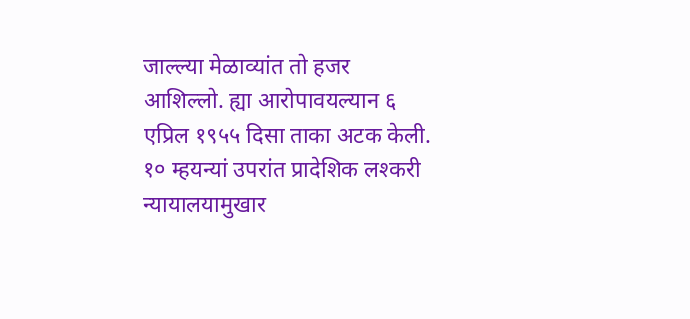जाल्ल्या मेळाव्यांत तो हजर आशिल्लो. ह्या आरोपावयल्यान ६ एप्रिल १९५५ दिसा ताका अटक केली. १० म्हयन्यां उपरांत प्रादेशिक लश्करी न्यायालयामुखार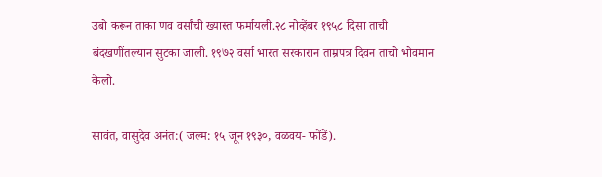उबो करून ताका णव वर्सांची ख्यास्त फर्मायली.२८ नोव्हेंबर १९५८ दिसा ताची बंदखणींतल्यान सुटका जाली. १९७२ वर्सा भारत सरकारान ताम्रपत्र दिवन ताचो भोवमान केलो.

सावंत, वासुदेव अनंत:( जल्म: १५ जून १९३०, वळवय- फोंडें).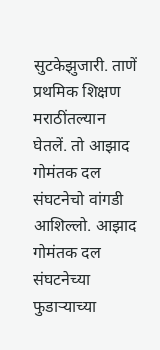सुटकेझुजारी. ताणें प्रथमिक शिक्षण मराठींतल्यान घेतलें. तो आझाद गोमंतक दल संघटनेचो वांगडी आशिल्लो. आझाद गोमंतक दल संघटनेच्या फुडाऱ्याच्या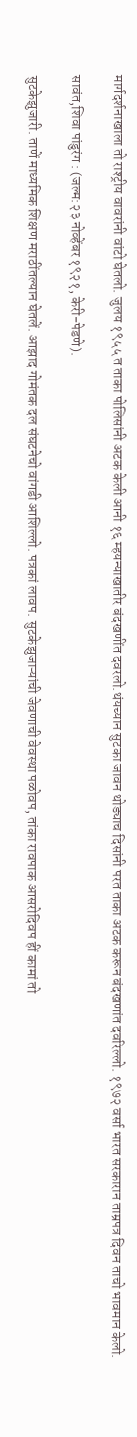मार्गदर्शनाखाला तो राश्ट्रीय वावरांनी वांटो घेतलो. जुलय १९५५ त ताका पोलिसांनी अटक केली आनी १६ म्हयन्याखातीर बंदखणींत दवरलो.थंयच्यान सुटका जावन थोड्याच दिसांनी परत ताका अटक करून बंदखणांत दवरिल्लो. १९७२ वर्सा भारत सरकारान ताम्रपत्र दिवन ताचो भावमान केलो.

सावंत,शिवा पांडुरंग : (जल्म:२३ नोव्हेंबर १९२१, केरी-पेडणे).

सुटकेझुजारी. ताणें माध्यमिक शिक्षण मराठींतल्यान घेतलें. आझाद गोमंतक दल संघटनेचो वांगडी आशिल्लो. पत्रकां लावप. सुटकेझुजाऱ्यांची जेवणाची वेवस्था पळोवप, तांका रावपाक आसरोदिवप हीं कामां तो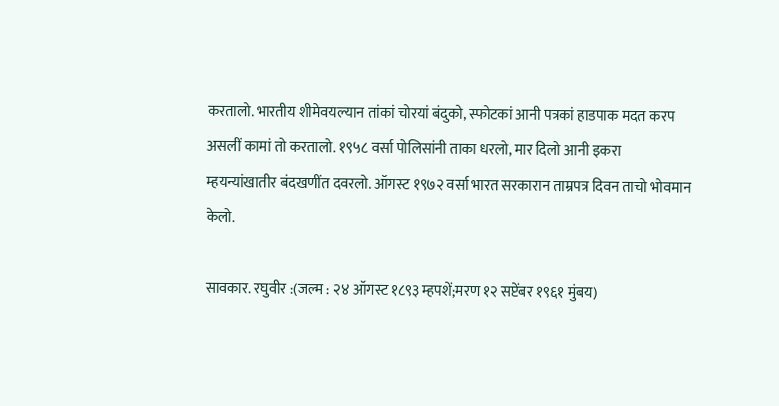करतालो. भारतीय शीमेवयल्यान तांकां चोरयां बंदुको, स्फोटकां आनी पत्रकां हाडपाक मदत करप असलीं कामां तो करतालो. १९५८ वर्सा पोलिसांनी ताका धरलो, मार दिलो आनी इकरा म्हयन्यांखातीर बंदखणींत दवरलो. ऑगस्ट १९७२ वर्सा भारत सरकारान ताम्रपत्र दिवन ताचो भोवमान केलो.

सावकार. रघुवीर :(जल्म : २४ ऑगस्ट १८९३ म्हपशें;मरण १२ सप्टेंबर १९६१ मुंबय)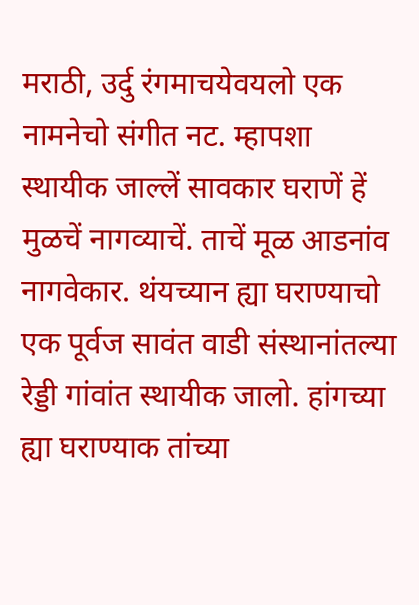मराठी, उर्दु रंगमाचयेवयलो एक नामनेचो संगीत नट. म्हापशा स्थायीक जाल्लें सावकार घराणें हें मुळचें नागव्याचें. ताचें मूळ आडनांव नागवेकार. थंयच्यान ह्या घराण्याचो एक पूर्वज सावंत वाडी संस्थानांतल्या रेड्डी गांवांत स्थायीक जालो. हांगच्या ह्या घराण्याक तांच्या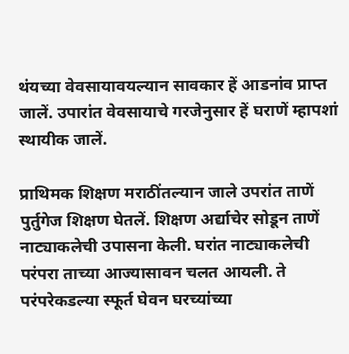थंयच्या वेवसायावयल्यान सावकार हें आडनांव प्राप्त जालें. उपारांत वेवसायाचे गरजेनुसार हें घराणें म्हापशां स्थायीक जालें.

प्राथिमक शिक्षण मराठींतल्यान जाले उपरांत ताणें पुर्तुगेज शिक्षण घेतलें. शिक्षण अर्द्याचेर सोडून ताणें नाट्याकलेची उपासना केली. घरांत नाट्याकलेची परंपरा ताच्या आज्यासावन चलत आयली. ते परंपरेकडल्या स्फूर्त घेवन घरच्यांच्या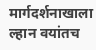मार्गदर्शनाखाला ल्हान वयांतच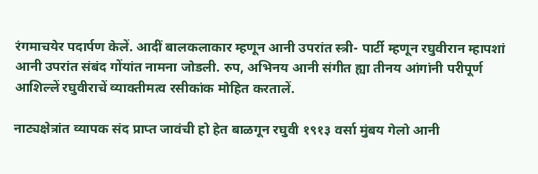रंगमाचयेर पदार्पण केलें. आदीं बालकलाकार म्हणून आनी उपरांत स्त्री- पार्टी म्हणून रघुवीरान म्हापशां आनी उपरांत संबंद गोंयांत नामना जोडली. रुप, अभिनय आनी संगीत ह्या तीनय आंगांनी परीपूर्ण आशिल्लें रघुवीराचें व्याक्तीमत्व रसीकांक मोहित करतालें.

नाट्यक्षेत्रांत व्यापक संद प्राप्त जावंची हो हेत बाळगून रघुवी १९१३ वर्सा मुंबय गेलो आनी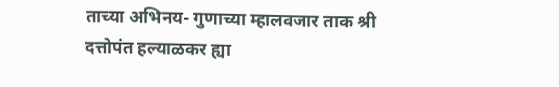ताच्या अभिनय- गुणाच्या म्हालवजार ताक श्री दत्तोपंत हल्याळकर ह्या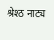श्रेश्ठ नाट्य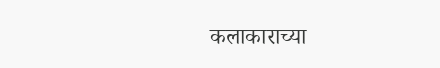कलाकाराच्या